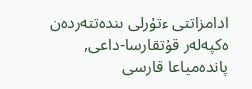ادامزاتتى ءتۇرلى ىندەتتەردەن ەكپەلەر قۇتقارسا-داعى, پاندەمياعا قارسى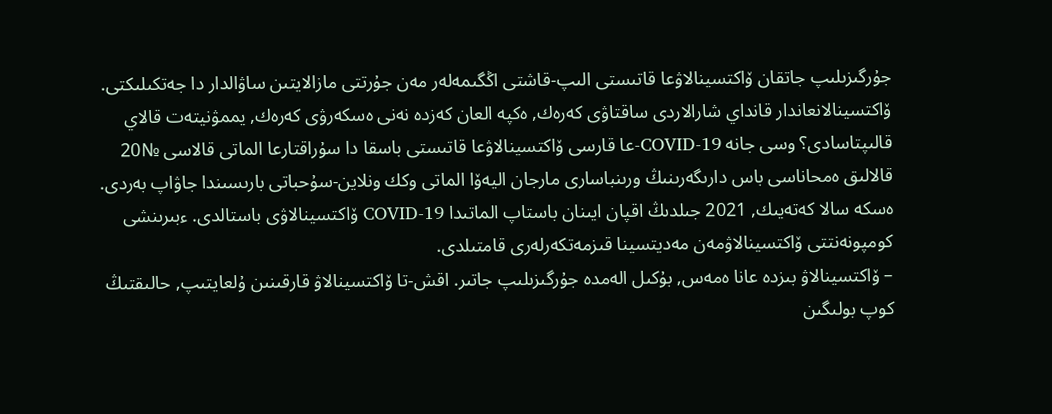جۇرگىزىلىپ جاتقان ۆاكتسينالاۋعا قاتىستى الىپ-قاشتى اڭگىمەلەر مەن جۇرتتى مازالايتىن ساۋالدار دا جەتكىلىكتى.
ۆاكتسينالانعاندار قانداي شارالاردى ساقتاۋى كەرەك, ەكپە العان كەزدە نەنى ەسكەرۋى كەرەك, يممۋنيتەت قالاي قالىپتاسادى؟ وسى جانە COVID-19-عا قارسى ۆاكتسينالاۋعا قاتىستى باسقا دا سۇراقتارعا الماتى قالاسى №20 قالالىق ەمحاناسى باس دارىگەرىنىڭ ورىنباسارى مارجان اليەۆا الماتى وكك ونلاين-سۇحباتى بارىسىندا جاۋاپ بەردى.
ەسكە سالا كەتەيىك, 2021 جىلدىڭ اقپان ايىنان باستاپ الماتىدا COVID-19 ۆاكتسينالاۋى باستالدى. ءبىرىنشى كومپونەنتتى ۆاكتسينالاۋمەن مەديتسينا قىزمەتكەرلەرى قامتىلدى.
– ۆاكتسينالاۋ بىزدە عانا ەمەس, بۇكىل الەمدە جۇرگىزىلىپ جاتىر. اقش-تا ۆاكتسينالاۋ قارقىنىن ۇلعايتىپ, حالىقتىڭ كوپ بولىگىن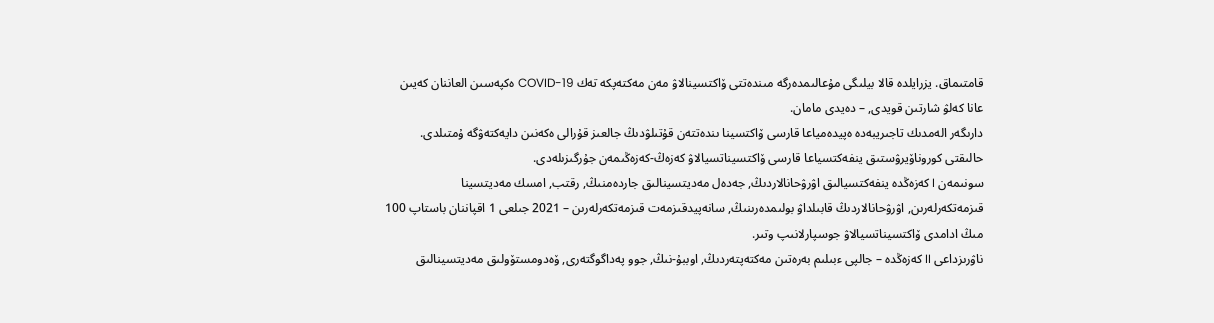قامتىماق. يزرايلدە قالا بيلىگى مۇعالىمدەرگە مىندەتتى ۆاكتسينالاۋ مەن مەكتەپكە تەك COVID-19 ەكپەسىن العاننان كەيىن عانا كەلۋ شارتىن قويدى, – دەيدى مامان.
دارىگەر الەمدىك تاجىريبەدە ەپيدەمياعا قارسى ۆاكتسينا ىندەتتەن قۇتىلۋدىڭ جالعىز قۇرالى ەكەنىن دايەكتەۋگە ۇمتىلدى. حالىقتى كوروناۆيرۋستىق ينفەكتسياعا قارسى ۆاكتسيناتسيالاۋ كەزەڭ-كەزەڭىمەن جۇرگىزىلەدى.
سونىمەن I كەزەڭدە ينفەكتسيالىق اۋرۋحانالاردىڭ, جەدەل مەديتسينالىق جاردەمنىڭ, رقتب, امسك مەديتسينا قىزمەتكەرلەرىن, اۋرۋحانالاردىڭ قابىلداۋ بولىمدەرىنىڭ, سانەپيدقىزمەت قىزمەتكەرلەرىن – 2021 جىلعى 1 اقپاننان باستاپ 100 مىڭ ادامدى ۆاكتسيناتسيالاۋ جوسپارلانىپ وتىر.
ناۋرىزداعى II كەزەڭدە – جالپى ءبىلىم بەرەتىن مەكتەپتەردىڭ, اوببۇ-نىڭ, جوو پەداگوگتەرى, ۆەدومستۆولىق مەديتسينالىق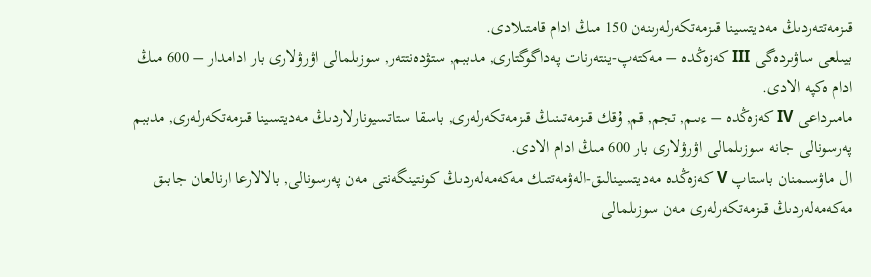قىزمەتتەردىڭ مەديتسينا قىزمەتكەرلەرىنەن 150 مىڭ ادام قامتىلادى.
بيىلعى ساۋىردەگى III كەزەڭدە – مەكتەپ-ينتەرنات پەداگوگتارى, مدببم, ستۋدەنتتەر, سوزىلمالى اۋرۋلارى بار ادامدار – 600 مىڭ ادام ەكپە الادى.
مامىرداعى IV كەزەڭدە – ءىىم, تجم, قم, ۇقك قىزمەتىنىڭ قىزمەتكەرلەرى, باسقا ستاتسيونارلاردىڭ مەديتسينا قىزمەتكەرلەرى, مدببم پەرسونالى جانە سوزىلمالى اۋرۋلارى بار 600 مىڭ ادام الادى.
ال ماۋسىمنان باستاپ V كەزەڭدە مەديتسينالىق-الەۋمەتتىك مەكەمەلەردىڭ كونتينگەنتى مەن پەرسونالى, بالالارعا ارنالعان جابىق مەكەمەلەردىڭ قىزمەتكەرلەرى مەن سوزىلمالى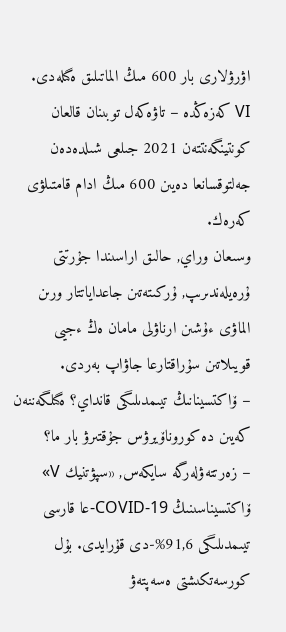اۋرۋلارى بار 600 مىڭ الماتىلىق ەگىلەدى.
VI كەزەڭدە – تاۋەكەل توبىنان قالعان كونتينگەنتتەن 2021 جىلعى شىلدەدەن جەلتوقسانعا دەيىن 600 مىڭ ادام قامتىلۋى كەرەك.
وسىعان وراي, حالىق اراسىندا جۇرتتى ۇرەيلەندىرىپ, ۇركىتەتىن جاعداياتتار ورىن الماۋى ءۇشىن ارناۋلى مامان ەڭ ءجيى قويىلاتىن سۇراقتارعا جاۋاپ بەردى.
– ۆاكتسينانىڭ تيىمدىلىگى قانداي؟ ەگىلگەننەن كەيىن دە كوروناۆيرۋس جۇقتىرۋ بار ما؟
– زەرتتەۋلەرگە سايكەس, «سپۋتنيك V» ۆاكتسيناسىنىڭ COVID-19-عا قارسى تيىمدىلىگى 91,6%-دى قۇرايدى. بۇل كورسەتكىشتى ەسەپتەۋ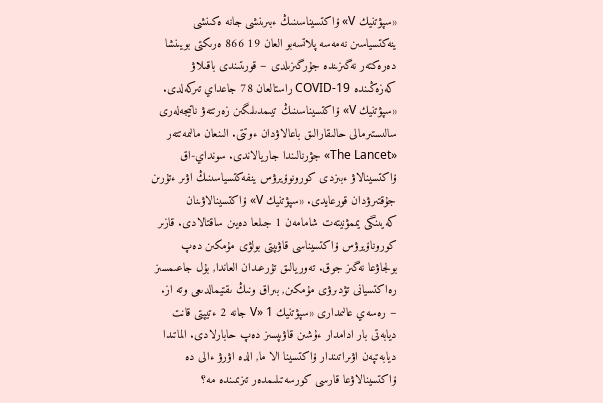«سپۋتنيك V» ۆاكتسيناسىنىڭ ءبىرىنشى جانە ەكىنشى ينەكتسياسىن نەمەسە پلاتسەبو العان 19 866 ەرىكتى بويىنشا دەرەكتەر نەگىزىندە جۇرگىزىلدى – قورىتىندى باقىلاۋ كەزەڭىندە COVID-19 راستالعان 78 جاعداي تىركەلدى. «سپۋتنيك V» ۆاكتسيناسىنىڭ تيىمدىلىگىن زەرتتەۋ ناتيجەلەرى سالىستىرمالى حالىقارالىق باعالاۋدان ءوتتى. الىنعان مالىمەتتەر «The Lancet» جۋرنالىندا جاريالاندى. سونداي-اق ۆاكتسينالاۋ ءبىزدى كورونوۆيرۋس ينفەكتسياسىنىڭ اۋىر ءتۇرىن جۇقتىرۋدان قورعايدى. «سپۋتنيك V» ۆاكتسينالاۋىنان كەيىنگى يممۋنيتەت شامامەن 1 جىلعا دەيىن ساقتالادى. قازىر كوروناۆيرۋس ۆاكتسيناسى قاۋىپتى بولۋى مۇمكىن دەپ بولجاۋعا نەگىز جوق. تەوريالىق تۇرعىدان العاندا, بۇل جاعىمسىز رەاكتسيانى تۋدىرۋى مۇمكىن, بىراق ونىڭ ىقتيمالدىعى وتە از.
– رەسەي عالىمدارى «سپۋتنيك V» 1 جانە 2 ءتيپتى قانت ديابەتى بار ادامدار ءۇشىن قاۋىپسىز دەپ حابارلادى. الماتىدا ديابەتپەن اۋىراتىندار ۆاكتسينا الا ما, الدە اۋرۋ ءالى دە ۆاكتسينالاۋعا قارسى كورسەتىلىمدەر تىزىمىندە مە؟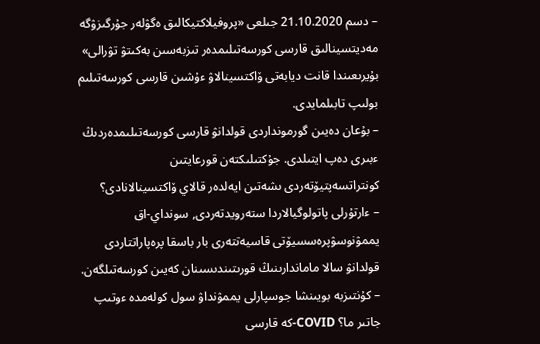– دسم 21.10.2020 جىلعى «پروفيلاكتيكالىق ەگۋلەر جۇرگىزۋگە مەديتسينالىق قارسى كورسەتىلىمدەر تىزبەسىن بەكىتۋ تۋرالى» بۇيرىعىندا قانت ديابەتى ۆاكتسينالاۋ ءۇشىن قارسى كورسەتىلىم بولىپ تابىلمايدى.
– بۇعان دەيىن گورمونداردى قولدانۋ قارسى كورسەتىلىمدەردىڭ ءبىرى دەپ ايتىلدى. جۇكتىلىكتەن قورعايتىن كونتراتسەپتيۆتەردى ىشەتىن ايەلدەر قالاي ۆاكتسينالانادى؟
– ءارتۇرلى پاتولوگيالاردا ستەرويدتەردى, سونداي-اق يممۋنوسۋپرەسسيۆتى قاسيەتتەرى بار باسقا پرەپاراتتاردى قولدانۋ سالا ماماندارىنىڭ قورىتىندىسىنان كەيىن كورسەتىلگەن.
– كۇنتىزبە بويىنشا جوسپارلى يممۋنداۋ سول كولەمدە ءوتىپ جاتىر ما؟ COVID-كە قارسى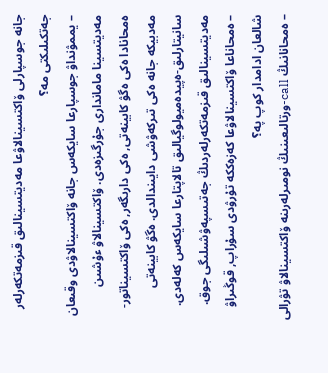جانە جوسپارلى ۆاكتسينالاۋعا مەديتسينالىق قىزمەتكەرلەر جەتكىلىكتى مە؟
– يممۋنداۋ جوسپارعا سايكەس جانە ۆاكتسينالاۋدى وقىعان مەديتسينا ماماندارى جۇرگىزەدى. ۆاكتسينالاۋ ءۇشىن ەمحانادا ەكى ەگۋ كابينەتى, ەكى دارىگەر, ەكى ۆاكتسيناتور-مەدبيكە جانە ەكى تىركەۋشى دايىندالدى. ەگۋ كابينەتى سانيتارلىق-ەپيدەميولوگيالىق تالاپتارعا سايكەس كەلەدى. مەديتسينالىق قىزمەتكەرلەردىڭ جەتىسپەۋشىلىگى جوق.
– ەمحاناعا ۆاكتسينالاۋعا كەزەككە تۇرۋدى سۇراپ, قوڭىراۋ شالعان ادامدار كوپ پە؟
– ەمحانانىڭ call-ورتالىعىنىڭ نومىرلەرىنە ۆاكتسينالاۋ تۋرالى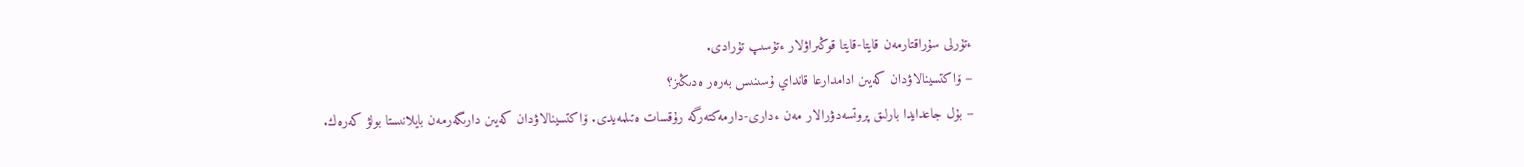ءتۇرلى سۇراقتارمەن قايتا-قايتا قوڭىراۋلار ءتۇسىپ تۇرادى.
– ۆاكتسينالاۋدان كەيىن ادامدارعا قانداي ۇسىنىس بەرەر ەدىڭىز؟
– بۇل جاعدايدا بارلىق پروتسەدۋرالار مەن ءدارى-دارمەكتەرگە رۇقسات ەتىلمەيدى. ۆاكتسينالاۋدان كەيىن دارىگەرمەن بايلانىستا بولۋ كەرەك.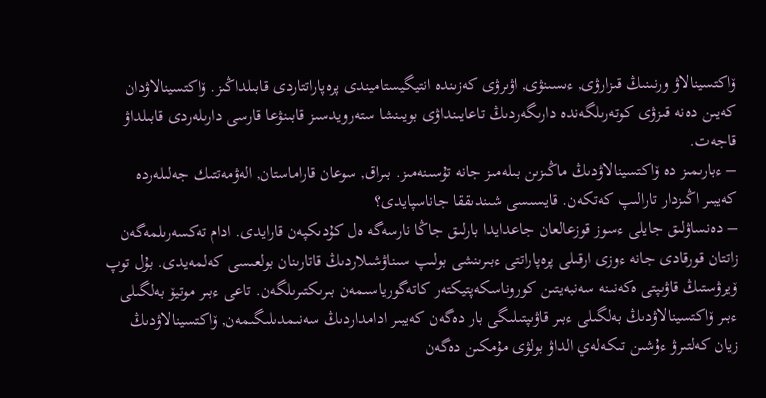ۆاكتسينالاۋ ورنىنىڭ قىزارۋى, ءىسىنۋى, اۋىرۋى كەزىندە انتيگيستاميندى پرەپاراتتاردى قابىلداڭىز. ۆاكتسينالاۋدان كەيىن دەنە قىزۋى كوتەرىلگەندە دارىگەردىڭ تاعايىنداۋى بويىنشا ستەرويدسىز قابىنۋعا قارسى دارىلەردى قابىلداۋ قاجەت.
– ءبارىمىز دە ۆاكتسينالاۋدىڭ ماڭىزىن بىلەمىز جانە تۇسىنەمىز. بىراق, سوعان قاراماستان, الەۋمەتتىك جەلىلەردە كەيبىر اڭىزدار تارالىپ كەتكەن. قايسىسى شىندىققا جاناسپايدى؟
– دەنساۋلىق جايلى ءسوز قوزعالعان جاعدايدا بارلىق جاڭا نارسەگە ەل كۇدىكپەن قارايدى. ادام تەكسەرىلمەگەن زاتتان قورقادى جانە ءوزى ارقىلى پرەپاراتتى ءبىرىنشى بولىپ سىناۋشىلاردىڭ قاتارىنان بولعىسى كەلمەيدى. بۇل توپ ۆيرۋستىڭ قاۋىپتى ەكەنىنە سەنبەيتىن كوروناسكەپتيكتەر كاتەگورياسىمەن بىرىكتىرىلگەن. تاعى ءبىر موتيۆ بەلگىلى ءبىر ۆاكتسينالاۋدىڭ بەلگىلى ءبىر قاۋىپتىلىگى بار دەگەن كەيبىر ادامداردىڭ سەنىمدىلىگىمەن, ۆاكتسينالاۋدىڭ زيان كەلتىرۋ ءۇشىن تىكەلەي الداۋ بولۋى مۇمكىن دەگەن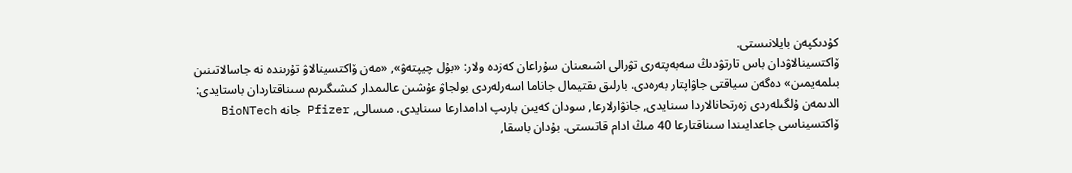كۇدىكپەن بايلانىستى.
ۆاكتسينالاۋدان باس تارتۋدىڭ سەبەپتەرى تۋرالى اشىعىنان سۇراعان كەزدە ولار: «بۇل چيپتەۋ», «مەن ۆاكتسينالاۋ تۇرىندە نە جاسالاتىنىن بىلمەيمىن» دەگەن سياقتى جاۋاپتار بەرەدى. بارلىق ىقتيمال جاناما اسەرلەردى بولجاۋ ءۇشىن عالىمدار كىشىگىرىم سىناقتاردان باستايدى: الدىمەن ۇلگىلەردى زەرتحانالاردا سىنايدى, جانۋارلارعا, سودان كەيىن بارىپ ادامدارعا سىنايدى. مىسالى, Pfizer جانە BioNTech ۆاكتسيناسى جاعدايىندا سىناقتارعا 40 مىڭ ادام قاتىستى. بۇدان باسقا,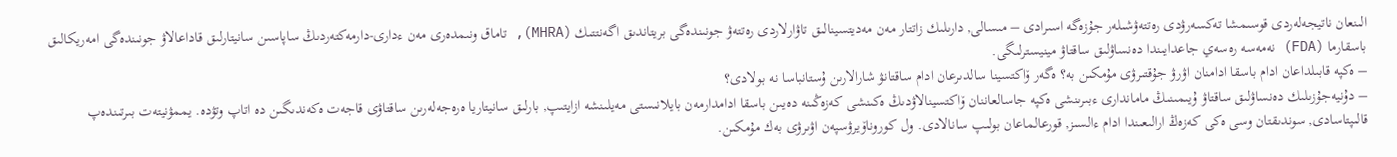الىنعان ناتيجەلەردى قوسىمشا تەكسەرۋدى رەتتەۋشىلەر جۇزەگە اسىرادى – مىسالى, دارىلىك زاتتار مەن مەديتسينالىق تاۋارلاردى رەتتەۋ جونىندەگى بريتاندىق اگەنتتىك (MHRA), تاماق ونىمدەرى مەن ءدارى-دارمەكتەردىڭ ساپاسىن سانيتارلىق قاداعالاۋ جونىندەگى امەريكالىق باسقارما (FDA) نەمەسە رەسەي جاعدايىندا دەنساۋلىق ساقتاۋ مينيسترلىگى.
– ەكپە قابىلداعان ادام باسقا ادامنان اۋرۋ جۇقتىرۋى مۇمكىن بە؟ ەگەر ۆاكتسينا سالدىرعان ادام ساقتانۋ شارالارىن ۇستانباسا نە بولادى؟
– دۇنيەجۇزىلىك دەنساۋلىق ساقتاۋ ۇيىمىنىڭ ماماندارى ءبىرىنشى ەكپە جاسالعاننان ۆاكتسينالاۋدىڭ ەكىنشى كەزەڭىنە دەيىن باسقا ادامدارمەن بايلانىستى مەيلىنشە ازايتىپ, بارلىق سانيتاريا ەرەجەلەرىن ساقتاۋى قاجەت ەكەندىگىن دە اتاپ وتۋدە. يممۋنيتەت بىرتىندەپ قالىپتاسادى, سوندىقتان وسى ەكى كەزەڭ ارالىعىندا ادام ءالسىز, قورعالماعان بولىپ سانالادى. ول كوروناۆيرۋسپەن اۋىرۋى بەك مۇمكىن.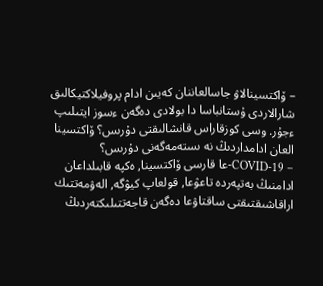– ۆاكتسينالاۋ جاسالعاننان كەيىن ادام پروفيلاكتيكالىق شارالاردى ۇستانباسا دا بولادى دەگەن ءسوز ايتىلىپ ءجۇر. وسى كوزقاراس قانشالىقتى دۇرىس؟ ۆاكتسينا العان ادامداردىڭ نە ىستەمەگەنى دۇرىس؟
– COVID-19-عا قارسى ۆاكتسينا, ەكپە قابىلداعان ادامنىڭ بەتپەردە تاعۋعا, قولعاپ كيۋگە, الەۋمەتتىك اراقاشىقتىقتى ساقتاۋعا دەگەن قاجەتتىلىكتەردىڭ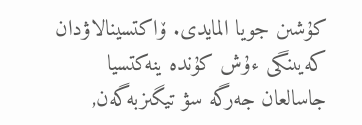كۇشىن جويا المايدى. ۆاكتسينالاۋدان كەيىنگى ءۇش كۇندە ينەكتسيا جاسالعان جەرگە سۋ تيگىزبەگەن,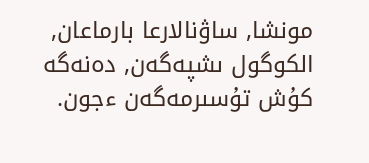مونشا, ساۋنالارعا بارماعان, الكوگول ىشپەگەن, دەنەگە كۇش تۇسىرمەگەن ءجون.